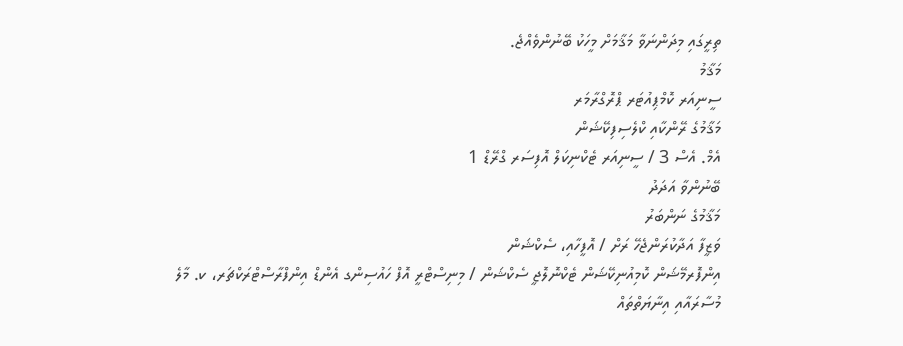ތިރީގައި މިދަންނަވާ މަޤާމަށް މީހަކު ބޭނުންވެއްޖެ.
މަޤާމު
ސީނިއަރ ކޮމްޕިއުޓަރ ޕްރޮގްރާމަރ
މަޤާމުގެ ރޭންކާއި ކްލެސިފިކޭޝަން
އެމް. އެސް 3 / ސީނިއަރ ޓެކްނިކަލް އޮފިސަރ ގްރޭޑް 1
ބޭނުންވާ އަދަދު
މަޤާމުގެ ނަންބަރު
ވަޒީފާ އަދާކުރަންޖެހޭ ރަށް / އޮފީހާއި، ސެކްޝަން
އިންފޮރމޭޝަން ކޮމިއުނިކޭޝަން ޓެކްނޮލޮޖީ ސެކްޝަން / މިނިސްޓްރީ އޮފް ހައުސިންގ އެންޑް އިންފްރާސްޓްރަކްޗަރ، ކ. މާލެ
މުސާރައާއި އިނާޔަތްތައް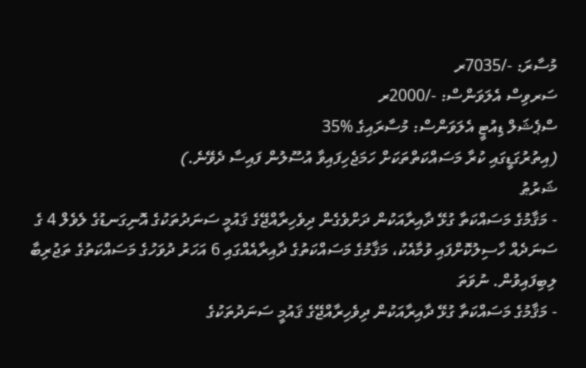މުސާރަ: -/7035ރ
ސަރވިސް އެލަވަންސް: -/2000ރ
ސްޕެޝަލް ޑިއުޓީ އެލަވަންސް: މުސާރައިގެ %35
(އިތުރުގަޑީގައި ކުރާ މަސައްކަތްތަކަށް ހަމަޖެހިފައިވާ އުސޫލުން ފައިސާ ދެވޭނެ.)
ޝަރުޠު
- މަޤާމުގެ މަސައްކަތާ ގުޅޭ ދާއިރާއަކުން ދަށްވެގެން ދިވެހިރާއްޖޭގެ ޤައުމީ ސަނަދުތަކުގެ އޮނިގަނޑުގެ ލެވެލް 4 ގެ ސަނަދެއް ހާސިލުކޮށްފައި ވުމާއެކު، މަޤާމުގެ މަސައްކަތުގެ ދާއިރާއެއްގައި 6 އަހަރު ދުވަހުގެ މަސައްކަތުގެ ތަޖުރިބާ ލިބިފައިވުން. ނުވަތަ
- މަޤާމުގެ މަސައްކަތާ ގުޅޭ ދާއިރާއަކުން ދިވެހިރާއްޖޭގެ ޤައުމީ ސަނަދުތަކުގެ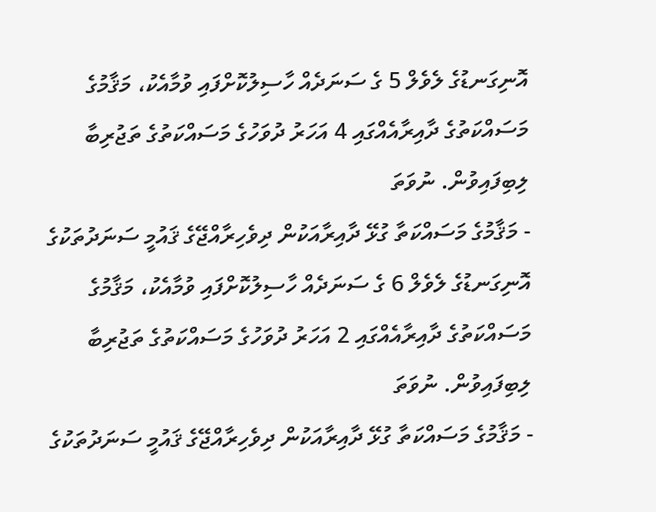އޮނިގަނޑުގެ ލެވެލް 5 ގެ ސަނަދެއް ހާސިލުކޮށްފައި ވުމާއެކު، މަޤާމުގެ މަސައްކަތުގެ ދާއިރާއެއްގައި 4 އަހަރު ދުވަހުގެ މަސައްކަތުގެ ތަޖުރިބާ ލިބިފައިވުން. ނުވަތަ
- މަޤާމުގެ މަސައްކަތާ ގުޅޭ ދާއިރާއަކުން ދިވެހިރާއްޖޭގެ ޤައުމީ ސަނަދުތަކުގެ އޮނިގަނޑުގެ ލެވެލް 6 ގެ ސަނަދެއް ހާސިލުކޮށްފައި ވުމާއެކު، މަޤާމުގެ މަސައްކަތުގެ ދާއިރާއެއްގައި 2 އަހަރު ދުވަހުގެ މަސައްކަތުގެ ތަޖުރިބާ ލިބިފައިވުން. ނުވަތަ
- މަޤާމުގެ މަސައްކަތާ ގުޅޭ ދާއިރާއަކުން ދިވެހިރާއްޖޭގެ ޤައުމީ ސަނަދުތަކުގެ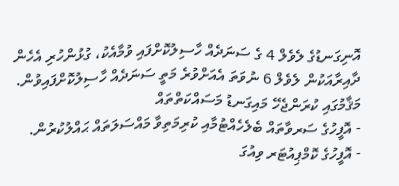އޮނިގަނޑުގެ ލެވެލް 4 ގެ ސަނަދެއް ހާސިލުކޮށްފައި ވުމާއެކު، ގުޅުންހުރި އެހެން ދާއިރާއަކުން ލެވެލް 6 ނުވަތަ އެއަށްވުރެ މަތީ ސަނަދެއް ހާސިލުކޮށްފައިވުން.
މަޤާމުގައި ކުރަންޖެހޭ މައިގަނޑު މަސައްކަތްތައް
- އޮފީހުގެ ސަރވާތައް ބެލެހެއްޓުމާއި ކުރިމަތިވާ މައްސަލަތައް ޙައްލުކުރުން.
- އޮފީހުގެ ކޮމްޕިއުޓަރ ވިއުގަ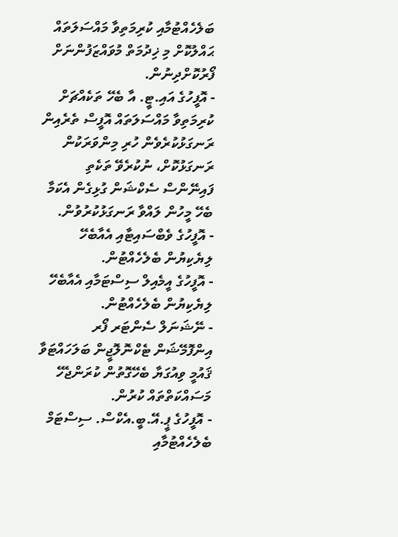ބަލެހެއްޓުމާއި ކުރިމަތިވާ މައްސަލަތައް ޙައްލުކޮށް މި ޚިދުމަތް މުވައްޒަފުންނަށް ފޯރުކޮށްދިނުން.
- އޮފީހުގެ އައި.ޓީ. އާ ބެހޭ ތަކެއްޗަށް ކުރިމަތިވާ މައްސަލަތައް އޮފީސް ތެރެއިން ރަނގަޅުކުރެވެން ހުރި މިންވަރަކުން ރަނގަޅުކޮށް، ނުކުރެވޭ ތަކެތި ފައިނޭންސް ސެކްޝަން ގުޅިގެން އެކަމާ ބެހޭ މީހުން ލައްވާ ރަނގަޅުކުރުވުން.
- އޮފީހުގެ ވެބްސައިޓާއި އެއާބެހޭ ލިޔެކިޔުން ބެލެހެއްޓުން.
- އޮފީހުގެ އީމެއިލް ސިސްޓަމާއި އެއާބެހޭ ލިޔެކިޔުން ބެލެހެއްޓުން.
- ނޭޝަނަލް ސެންޓަރ ފޯރ އިންފޮމޭޝަން ޓެކްނޮލޮޖީން ބަލަހައްޓަވާ ޤައުމީ ވިއުގަޔާ ބެހޭގޮތުން ކުރަންޖެހޭ މަސައްކަތްތައް ކުރުން.
- އޮފީހުގެ ޕީ.އޭ.ބީ.އެކްސް. ސިސްޓަމް ބެލެހެއްޓުމާއި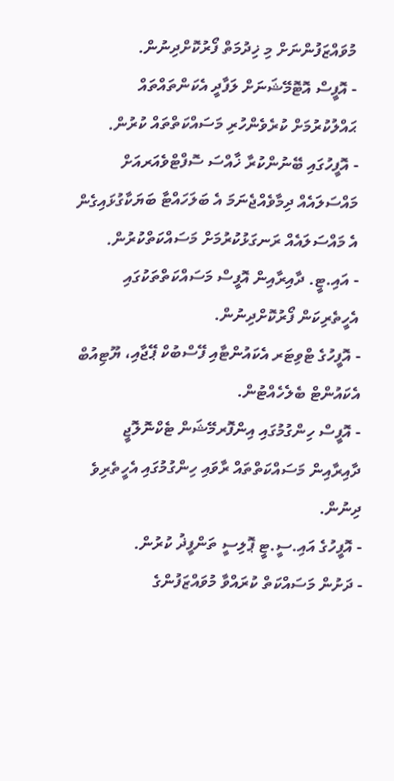މުވައްޒަފުންނަށް މި ޚިދުމަތް ފޯރުކޮށްދިނުން.
- އޮފީސް އޮޓޮމޭޝަނަށް ލަފާދީ އެކަންތައްތައް ޙައްލުކުރުމަށް ކުރެވެންހުރި މަސައްކަތްތައް ކުރުން.
- އޮފީހުގައި ބޭނުންކުރާ ޚާއްސަ ސޮފްޓްވެއަރއަށް މައްސަލައެއް ދިމާވެއްޖެނަމަ އެ ބަލަހައްޓާ ބަޔަކާގުޅައިގެން އެ މައްސަލައެއް ރަނގަޅުކުރުމަށް މަސައްކަތްކުރުން.
- އައި.ޓީ. ދާއިރާއިން އޮފީސް މަސައްކަތްތަކުގައި އެހީތެރިކަން ފޯރުކޮށްދިނުން.
- އޮފީހުގެ ޓްވިޓަރ އެކައުންޓާއި ފޭސްބުކް ޕޭޖާއި، ޔޫޓިއުބް އެކައުންޓް ބެލެހެއްޓުން.
- އޮފީސް ހިންގުމުގައި އިންފޮރމޭޝަން ޓެކްނޮލޮޖީ ދާއިރާއިން މަސައްކަތްތައް ރާވައި ހިންގުމުގައި އެހީތެރިވެ ދިނުން.
- އޮފީހުގެ އައި.ސީ.ޓީ ޕޮލިސީ ތަންފީޛު ކުރުން.
- ދަށުން މަސައްކަތް ކުރައްވާ މުވައްޒަފުންގެ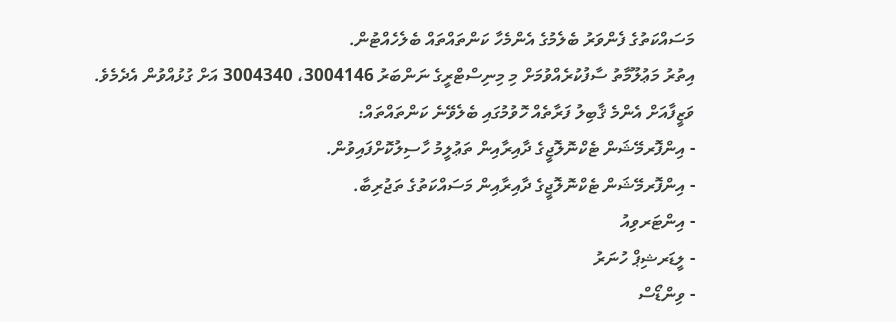މަސައްކަތުގެ ފެންވަރު ބެލެމުގެ އެންމެހާ ކަންތައްތައް ބެލެހެއްޓުން.
އިތުރު މަޢުލޫމާތު ސާފުކުރެއްވުމަށް މި މިނިސްޓްރީގެ ނަންބަރު 3004146، 3004340 އަށް ގުޅުއްވުން އެދެމެވެ.
ވަޒީފާއަށް އެންމެ ޤާބިލު ފަރާތެއް ހޮވުމުގައި ބެލެވޭނެ ކަންތައްތައް:
- އިންފޮރމޭޝަން ޓެކްނޮލޮޖީގެ ދާއިރާއިން ތަޢުލީމު ހާސިލުކޮށްފައިވުން.
- އިންފޮރމޭޝަން ޓެކްނޮލޮޖީގެ ދާއިރާއިން މަސައްކަތުގެ ތަޖުރިބާ.
- އިންޓަރވިއު
- ލީޑަރޝިޕް ހުނަރު
- ވިންޑޯސް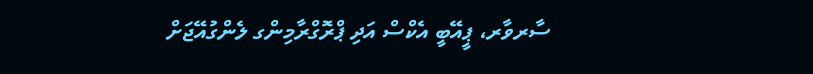ސާރވާރ، ޕީއޭބީ އެކްސް އަދި ޕްރޮގްރާމިންގ ލެންގުއޭޖަށް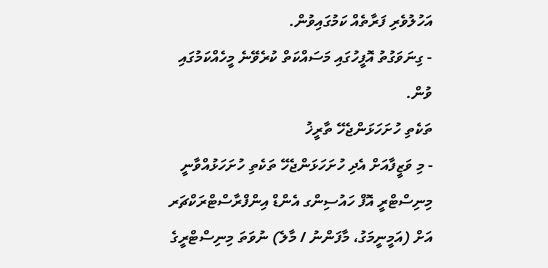އަހުލުވެރި ފަރާތެއް ކަމުގައިވުން.
- ގިނަވަގުތު އޮފީހުގައި މަސައްކަތް ކުރެވޭނެ މީހެއްކަމުގައި ވުން.
ތަކެތި ހުށަހަޅަންޖެހޭ ތާރީޚު
- މި ވަޒީފާއަށް އެދި ހުށަހަޅަންޖެހޭ ތަކެތި ހުށަހަޅުއްވާނީ މިނިސްޓްރީ އޮފް ހައުސިންގ އެންޑް އިންފްރާސްޓްރަކްޗަރ އަށް (އަމީނީމަގު، މާފަންނު / މާލެ) ނުވަތަ މިނިސްޓްރީގެ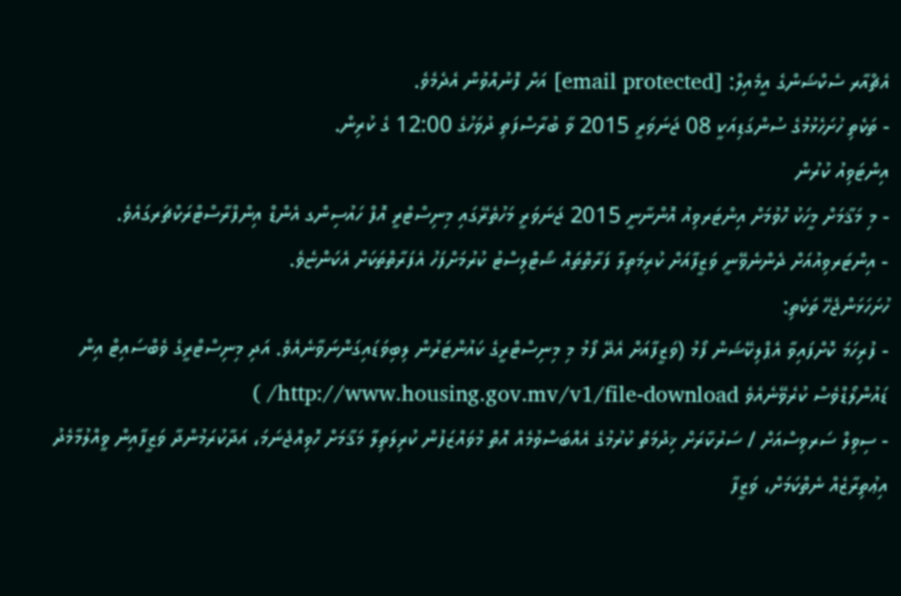އެޗްއާރ ސެކްޝަންގެ އީމެއިލް: [email protected] އަށް ފޮނުއްވުން އެދެމެވެ.
- ތަކެތި ހުށަހެޅުމުގެ ސުންގަޑިއަކީ 08 ޖަނަވަރީ 2015 ވާ ބުރާސްފަތި ދުވަހުގެ 12:00 ގެ ކުރިން.
އިންޓަވިއު ކުރުން
- މި މަޤާމަށް މީހަކު ހޮވުމަށް އިންޓަރވިއު އޮންނާނީ 2015 ޖަނަވަރީ މަހުތެރޭގައި މިނިސްޓްރީ އޮފް ހައުސިންގ އެންޑް އިންފްރާސްޓްރަކްޗަރގައެވެ.
- އިންޓަރވިއުއަށް ދެންނެވޭނީ ވަޒީފާއަށް ކުރިމަތިލާ ފަރާތްތައް ޝޯޓްލިސްޓު ކުރުމަށްފަހު އެފަރާތްތަކަށް އެކަންޏެވެ.
ހުށަހަޅަންޖެހޭ ތަކެތި:
- ފުރިހަމަ ކޮށްފައިވާ އެޕްލިކޭޝަން ފޯމު (ވަޒީފާއަށް އެދޭ ފޯމު މި މިނިސްޓްރީގެ ކައުންޓަރުން ލިބިވަޑައިގަންނަވާނެއެވެ. އަދި މިނިސްޓްރީގެ ވެބްސައިޓް އިން ޑައުންލޯޑްވެސް ކުރެވޭނެއެވެ http://www.housing.gov.mv/v1/file-download/ )
- ސިވިލް ސަރވިސްއަށް / ސަރުކާރަށް ޚިދުމަތް ކުރުމުގެ އެއްބަސްވުމެއް އޮތް މުވައްޒަފުން ކުރިލަތިލާ މަޤާމަށް ހޮވިއްޖެނަމަ، އަދާކުރަމުންދާ ވަޒީފާއިން ވީއްލުމާމެދު އިޢުތިރާޒެއް ނެތްކަމަށް، ވަޒީފާ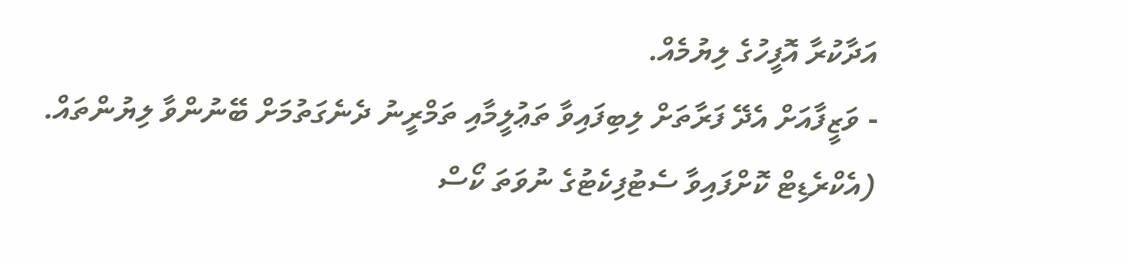އަދާކުރާ އޮފީހުގެ ލިޔުމެއް.
- ވަޒީފާއަށް އެދޭ ފަރާތަށް ލިބިފައިވާ ތަޢުލީމާއި ތަމްރީނު ދެނެގަތުމަށް ބޭނުންވާ ލިޔުންތައް. (އެކްރެޑިޓް ކޮށްފައިވާ ސެޓުފިކެޓުގެ ނުވަތަ ކޯސް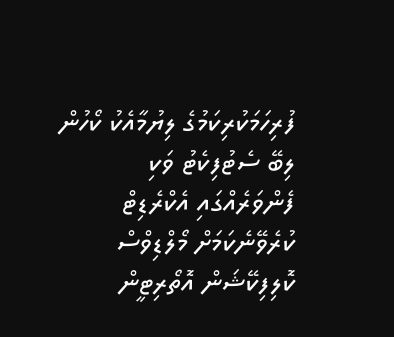ފުރިހަމަކުރިކަމުގެ ލިޔުމާއެކު ކޯހުން ލިބޭ ސެޓުފިކެޓު ވަކި ފެންވަރެއްގައި އެކްރެޑިޓް ކުރެވޭނެކަމަށް މޯލްޑިވްސް ކޮލިފިކޭޝަން އޮތޯރިޓީން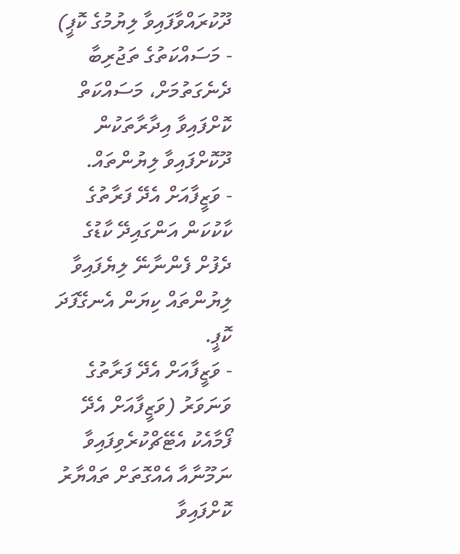ދޫކުރައްވާފައިވާ ލިޔުމުގެ ކޮޕީ)
- މަސައްކަތުގެ ތަޖުރިބާ ދެނެގަތުމަށް، މަސައްކަތް ކޮށްފައިވާ އިދާރާތަކުން ދޫކޮށްފައިވާ ލިޔުންތައް.
- ވަޒީފާއަށް އެދޭ ފަރާތުގެ ކާކުކަން އަންގައިދޭ ކާޑުގެ ދެފުށް ފެންނާނޭ ލިޔެފައިވާ ލިޔުންތައް ކިޔަން އެނގޭފަދަ ކޮޕީ.
- ވަޒީފާއަށް އެދޭ ފަރާތުގެ ވަނަވަރު (ވަޒީފާއަށް އެދޭ ފޯމާއެކު އެޓޭޗްކުރެވިފައިވާ ނަމޫނާއާ އެއްގޮތަށް ތައްޔާރު ކޮށްފައިވާ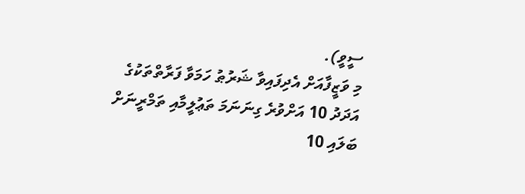ސީވީ).
މި ވަޒީފާއަށް އެދިފައިވާ ޝަރުޠު ހަމަވާ ފަރާތްތަކުގެ އަދަދު 10 އަށްވުރެ ގިނަނަމަ ތަޢުލީމާއި ތަމްރީނަށް ބަލައި 10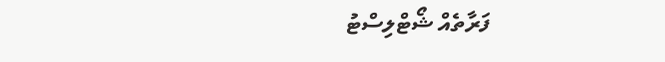ފަރާތެއް ޝޯޓްލިސްޓު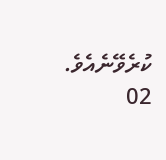ކުރެވޭނެއެވެ.
02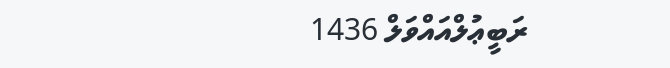ރަބީޢުލްއައްވަލް 1436